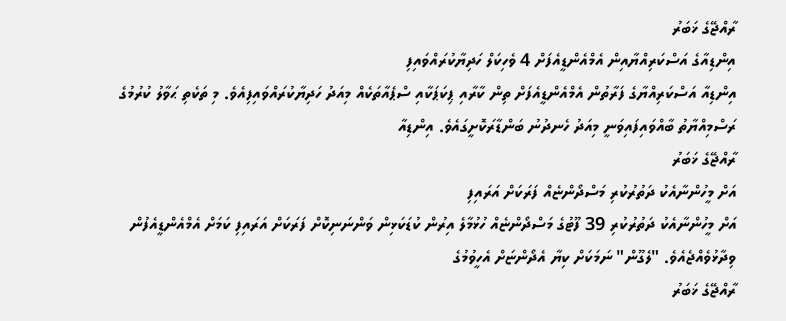ރާއްޖޭގެ ޚަބަރު
އިންޑިއާގެ އަސްކަރިއްޔާއިން އެމްއެންޑީއެފަށް 4 ވެހިކަލް ހަދިޔާކުރައްވައިފި
އިންޑިއާ އަސްކަރިއްޔާގެ ފަރާތުން އެމްއެންޑީއެފަށް ތިން ކާރާއި ޕިކަޕަކާއި ސްޕެއާތަކެއް މިއަދު ހަދިޔާކުރައްވައިފިއެވެ. މި ތަކެތި ޙަވާލު ކުރުމުގެ ރަސްމިއްޔާތު ބާއްވައިފައިވަނީ މިއަދު ހެނދުނު ބަންޑާރަކޮށީގައެވެ. އިންޑިއާ
ރާއްޖޭގެ ޚަބަރު
އަށް މީހުންނާއެކު ދަތުރުކުރި މަސްދޯންޏެއް ފަރަކަށް އަރައިފި
އަށް މީހުންނާއެކު ދަތުރުކުރި 39 ފޫޓުގެ މަސްދޯންޏެއް ހުޅުމާލެ އިރުން ކުޑަކަޅިން ވަންނަނިކޮށް ފަރަކަށް އަރައިފި ކަމަށް އެމްއެންޑީއެފުން ވިދާޅުވެއްޖެއެވެ. "ލެގޫން" ނަމަކަށް ކިޔާ އެދޯންޏަށް އެހީވުމުގެ
ރާއްޖޭގެ ޚަބަރު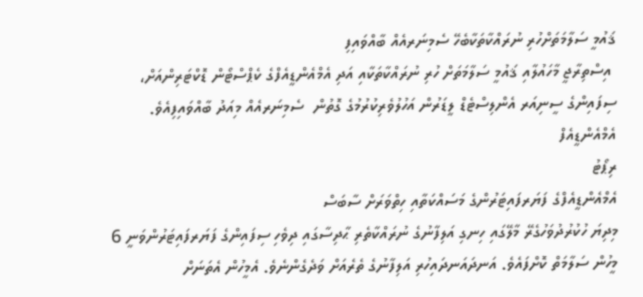ޤައުމީ ސަލާމަތަށްހުރި ނުރައްކާތަކާބެހޭ ސެމިނަރއެއް ބާއްވައިފި
 އިސްތިރާޖީ މާހައުލާއި ޤައުމީ ސަލާމަތަށް ހުރި ނުރައްކާތަކާއި އަދި އެމްއެންޑީއެފްގެ ކެޕްސްޓޯން ޑޮކްޓަރިންއަށް، ސިފައިންގެ ސީނިއަރ އެންލިސްޓެޑް ލީޑަރުން އަހުލުވެރިކުރުމުގެ ގޮތުން  ސެމިނަރއެއް މިއަދު ބާއްވައިފިއެވެ. އެމްއެންޑީއެފް
ރިޕޯޓު
އެމްއެންޑީއެފްގެ ފަޔަރފައިޓަރުންގެ މަސައްކަތާއި ހިތްވަރަށް ސާބަސް
މިދިޔަ ހުކުރުދުވަހުގެރޭ މާލޭގައި ހިނގި އަލިފާނުގެ ނުރައްކާތެރި ޙާދިސާގައި ދިވެހި ސިފައިންގެ ފަޔަރފައިޓަރުންވަނީ 6 މީހުން ސަލާމަތް ކޮށްފައެވެ. އަނދައަނދައިހުރި އަލިފާނުގެ ތެރެއަށް ވަދެގެންނެވެ. އެމީހުން އެތަނަށް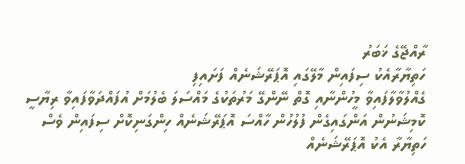ރާއްޖޭގެ ޚަބަރު
ހަތިޔާރާއެކު ސިފައިން މާލޭގައި އޮޕަރޭޝަނެއް ފަށައިފި
ގެއްލުވާލާފައިވާ މީހުންނާއި ގޮތް ނޭންގޭ މަރުތަކުގެ މައްސަލަ ބެލުމަށް އުފައްދަވާފައިވާ ރިޔާސީ ކޮމިޝަނުން އަންގައިގެން ފުލުހުން ހާއްސަ އޮޕަރޭޝަނެއް ހިންގަނިކޮށް ސިފައިން ވެސް ހަތިޔާރާ އެކު އޮޕަރޭޝަނެއް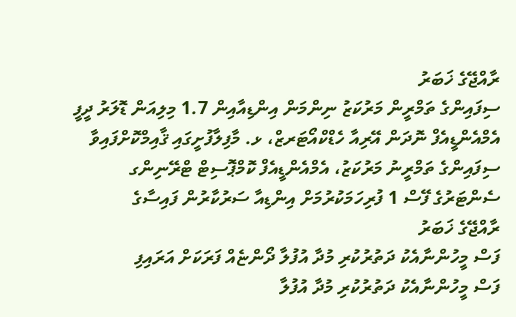ރާއްޖޭގެ ޚަބަރު
ސިފައިންގެ ތަމްރީން މަރުކަޒު ނިންމަން އިންޑިއާއިން 1.7 މިލިއަން ޑޮލަރު ދީފީ
އެމްއެންޑީއެފް ނޮދަން އޭރިއާ ހެޑްކްއޯޓަރޒް، ޅ. މާފިލާފުށީގައި ޤާއިމްކޮށްފައިވާ ސިފައިންގެ ތަމްރީނު މަރުކަޒު، އެމްއެންޑީއެފް ކޮމްޕޮސިޓް ޓްރޭނިންގ ސެންޓަރުގެ ފޭސް 1 ފުރިހަމަކުރުމަށް އިންޑިއާ ސަރުކާރުން ފައިސާގެ
ރާއްޖޭގެ ޚަބަރު
ފަސް މީހުންނާއެކު ދަތުރުކުރި މުދާ އުފުލާ ދޯންޏެއް ފަރަކަށް އަރައިފި
ފަސް މީހުންނާއެކު ދަތުރުކުރި މުދާ އުފުލާ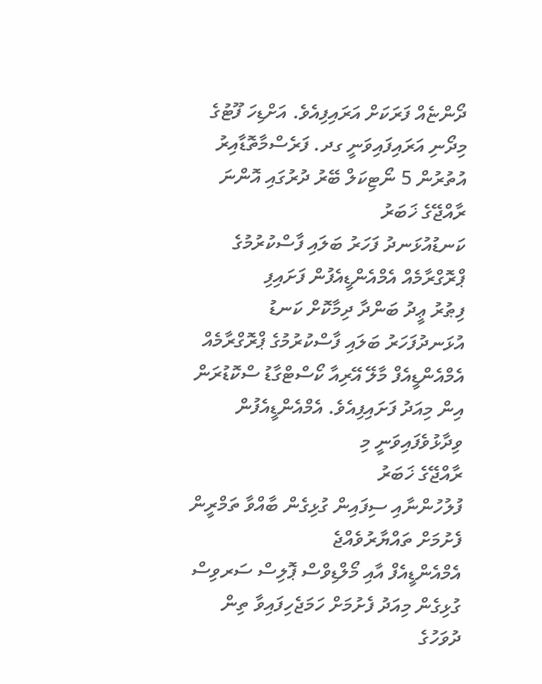ދޯންޏެއް ފަރަކަށް އަރައިފިއެވެ. އަށްޑިހަ ފޫޓުގެ މިދޯނި އަރައިފައިވަނީ ގދ. ފަރެސްމާތޮޑާއިރު އުތުރުން 5 ނޯޓިކަލް ބޭރު ދުރުގައި އޮންނަ
ރާއްޖޭގެ ޚަބަރު
ކަނޑުއުޅަނދު ފަހަރު ބަލައި ފާސްކުރުމުގެ ޕްރޮގްރާމެއް އެމްއެންޑީއެފުން ފަށައިފި
ފިޠުރު ޢީދު ބަންދާ ދިމާކޮށް ކަނޑު އުޅަނދުފަހަރު ބަލައި ފާސްކުރުމުގެ ޕްރޮގްރާމެއް އެމްއެންޑީއެފް މާލޭ އޭރިއާ ކޯސްޓްގާޑު ސްކޮޑުރަން އިން މިއަދު ފަށައިފިއެވެ. އެމްއެންޑީއެފުން ވިދާޅުވެފައިވަނީ މި
ރާއްޖޭގެ ޚަބަރު
ފުލުހުންނާއި ސިފައިން ގުޅިގެން ބާއްވާ ތަމްރީން ފެށުމަށް ތައްޔާރުވެއްޖެ
އެމްއެންޑީއެފް އާއި މޯލްޑިވްސް ޕޮލިސް ސަރވިސް ގުޅިގެން މިއަދު ފެށުމަށް ހަމަޖެހިފައިވާ ތިން ދުވަހުގެ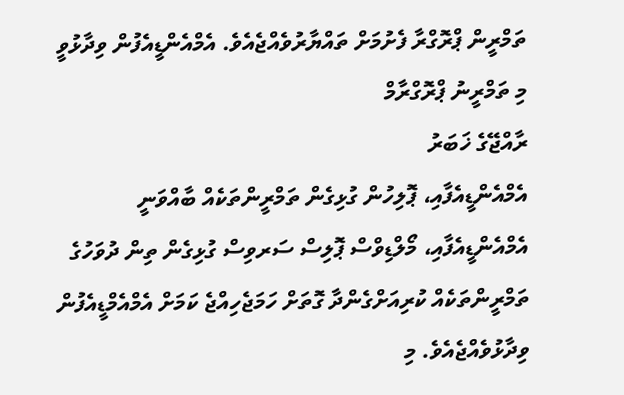ތަމްރީން ޕްރޮގްރާ ފެށުމަށް ތައްޔާރުވެއްޖެއެވެ. އެމްއެންޑީއެފުން ވިދާޅުވީ  މި ތަމްރީނު ޕްރޮގްރާމް
ރާއްޖޭގެ ޚަބަރު
އެމްއެންޑީއެފާއި، ޕޮލިހުން ގުޅިގެން ތަމްރީންތަކެއް ބާއްވަނީ
އެމްއެންޑީއެފާއި، މޯލްޑިވްސް ޕޮލިސް ސަރވިސް ގުޅިގެން ތިން ދުވަހުގެ ތަމްރީންތަކެއް ކުރިއަށްގެންދާ ގޮތަށް ހަމަޖެހިއްޖެ ކަމަށް އެމްއެމްޑީއެފުން ވިދާޅުވެއްޖެއެވެ. މި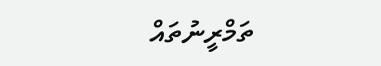ތަމްރީނުތައް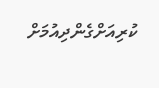ކުރިއަށްގެންދިއުމަށް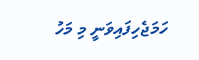ހަމަޖެހިފައިވަނީ މި މަހު